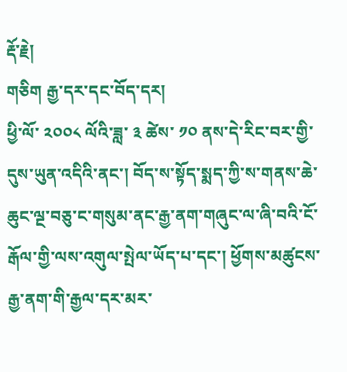རྡོ་རྗེ།
གཅིག རྒྱ་དར་དང་བོད་དར།
ཕྱི་ལོ་ ༢༠༠༨ ལོའི་ཟླ་ ༣ ཚེས་ ༡༠ ནས་དེ་རིང་བར་གྱི་དུས་ཡུན་འདིའི་ནང་། བོད་ས་སྟོད་སྨད་ཀྱི་ས་གནས་ཆེ་ཆུང་ལྔ་བཅུ་ང་གསུམ་ནང་རྒྱ་ནག་གཞུང་ལ་ཞི་བའི་ངོ་རྒོལ་གྱི་ལས་འགུལ་སྤེལ་ཡོད་པ་དང་། ཕྱོགས་མཚུངས་རྒྱ་ནག་གི་རྒྱལ་དར་མར་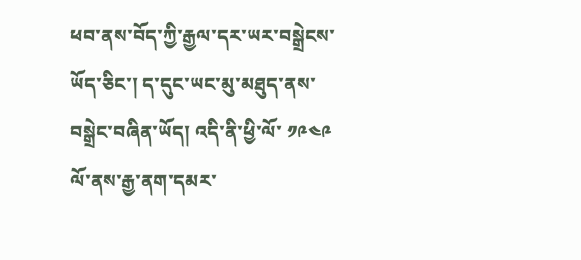ཕབ་ནས་བོད་ཀྱི་རྒྱལ་དར་ཡར་བསྒྲེངས་ཡོད་ཅིང་། ད་དུང་ཡང་མུ་མཐུད་ནས་བསྒྲེང་བཞིན་ཡོད། འདི་ནི་ཕྱི་ལོ་ ༡༩༤༩ ལོ་ནས་རྒྱ་ནག་དམར་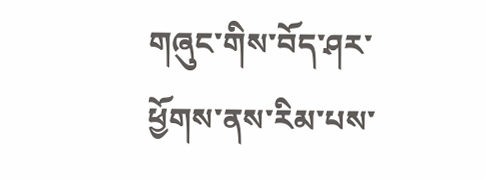གཞུང་གིས་བོད་ཤར་ཕྱོགས་ནས་རིམ་པས་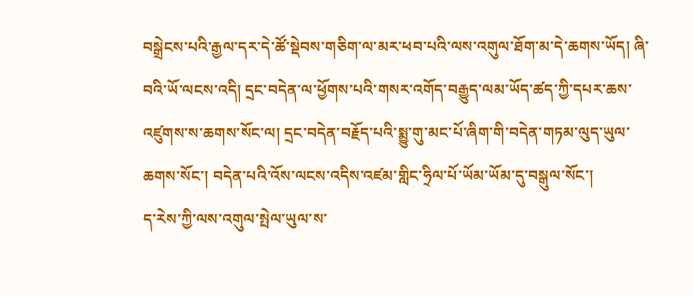བསྒྲེངས་པའི་རྒྱལ་དར་དེ་ཚོ་སྡེབས་གཅིག་ལ་མར་ཕབ་པའི་ལས་འགུལ་ཐོག་མ་དེ་ཆགས་ཡོད། ཞི་བའི་ཡོ་ལངས་འདི། དྲང་བདེན་ལ་ཕྱོགས་པའི་གསར་འགོད་བརྒྱུད་ལམ་ཡོད་ཚད་ཀྱི་དཔར་ཆས་འཛུགས་ས་ཆགས་སོང་ལ། དྲང་བདེན་བརྗོད་པའི་སྨྱུ་གུ་མང་པོ་ཞིག་གི་བདེན་གཏམ་ལུད་ཡུལ་ཆགས་སོང་། བདེན་པའི་འོས་ལངས་འདིས་འཛམ་གླིང་ཧྲིལ་པོ་ཡོམ་ཡོམ་དུ་བསྒུལ་སོང་།
ད་རེས་ཀྱི་ལས་འགུལ་སྤེལ་ཡུལ་ས་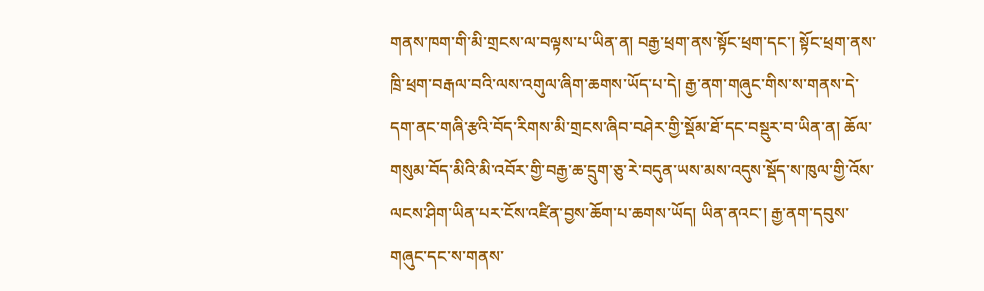གནས་ཁག་གི་མི་གྲངས་ལ་བལྟས་པ་ཡིན་ན། བརྒྱ་ཕྲག་ནས་སྟོང་ཕྲག་དང་། སྟོང་ཕྲག་ནས་ཁྲི་ཕྲག་བརྒལ་བའི་ལས་འགུལ་ཞིག་ཆགས་ཡོད་པ་དེ། རྒྱ་ནག་གཞུང་གིས་ས་གནས་དེ་དག་ནང་གཞི་རྩའི་བོད་རིགས་མི་གྲངས་ཞིབ་བཤེར་གྱི་སྡོམ་ཐོ་དང་བསྡུར་བ་ཡིན་ན། ཆོལ་གསུམ་བོད་མིའི་མི་འབོར་གྱི་བརྒྱ་ཆ་དྲུག་ཅུ་རེ་བདུན་ཡས་མས་འདུས་སྡོད་ས་ཁུལ་གྱི་འོས་ལངས་ཤིག་ཡིན་པར་ངོས་འཛིན་བྱས་ཆོག་པ་ཆགས་ཡོད། ཡིན་ནའང་། རྒྱ་ནག་དབུས་གཞུང་དང་ས་གནས་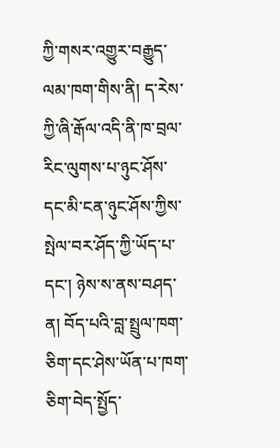ཀྱི་གསར་འགྱུར་བརྒྱུད་ལམ་ཁག་གིས་ནི། ད་རེས་ཀྱི་ཞི་རྒོལ་འདི་ནི་ཁ་བྲལ་རིང་ལུགས་པ་ཉུང་ཤོས་དང་མི་ངན་ཉུང་ཤོས་ཀྱིས་སྤེལ་བར་ཤོད་ཀྱི་ཡོད་པ་དང་། ཉེས་ས་ནས་བཤད་ན། བོད་པའི་བླ་སྤྲུལ་ཁག་ཅིག་དང་ཤེས་ཡོན་པ་ཁག་ཅིག་བེད་སྤྱོད་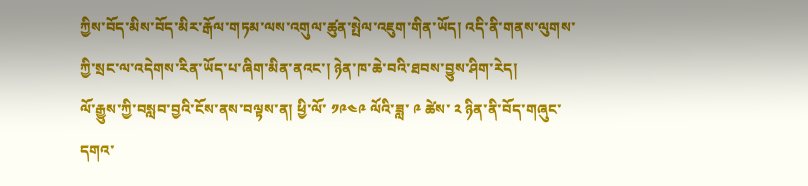ཀྱིས་བོད་མིས་བོད་མིར་རྒོལ་གཏམ་ལས་འགུལ་ཚུན་སྤེལ་འཇུག་གིན་ཡོད། འདི་ནི་གནས་ལུགས་ཀྱི་སྲང་ལ་འདེགས་རིན་ཡོད་པ་ཞིག་མིན་ནའང་། ཉེན་ཁ་ཆེ་བའི་ཐབས་བྱུས་ཤིག་རེད།
ལོ་རྒྱུས་ཀྱི་བསླབ་བྱའི་ངོས་ནས་བལྟས་ན། ཕྱི་ལོ་ ༡༩༤༩ ལོའི་ཟླ་ ༩ ཚེས་ ༢ ཉིན་ནི་བོད་གཞུང་དགའ་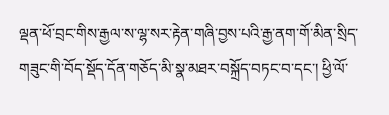ལྡན་ཕོ་བྲང་གིས་རྒྱལ་ས་ལྷ་སར་རྟེན་གཞི་བྱས་པའི་རྒྱ་ནག་གོ་མིན་སྲིད་གཟུང་གི་བོད་སྡོད་དོན་གཅོད་མི་སྣ་མཐར་བསྐྲོད་བཏང་བ་དང་། ཕྱི་ལོ་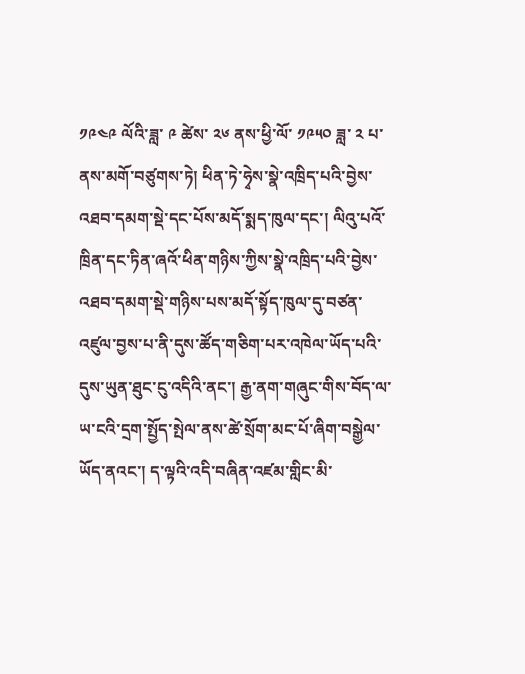༡༩༤༩ ལོའི་ཟླ་ ༩ ཚེས་ ༢༦ ནས་ཕྱི་ལོ་ ༡༩༥༠ ཟླ་ ༢ པ་ནས་མགོ་བཙུགས་ཏེ། ཕིན་ཏེ་ཧྭེས་སྣེ་འཁྲིད་པའི་བྱེས་འཐབ་དམག་སྡེ་དང་པོས་མདོ་སྨད་ཁུལ་དང་། ལིའུ་པའོ་ཁྲིན་དང་ཏིན་ཞའོ་ཕིན་གཉིས་ཀྱིས་སྣེ་འཁྲིད་པའི་བྱེས་འཐབ་དམག་སྡེ་གཉིས་པས་མདོ་སྟོད་ཁུལ་དུ་བཙན་འཛུལ་བྱས་པ་ནི་དུས་ཚོད་གཅིག་པར་འཁེལ་ཡོད་པའི་དུས་ཡུན་ཐུང་ངུ་འདིའི་ནང་། རྒྱ་ནག་གཞུང་གིས་བོད་ལ་ཡ་ངའི་དྲག་སྤྱོད་སྤེལ་ནས་ཚེ་སྲོག་མང་པོ་ཞིག་བསྒྱེལ་ཡོད་ནའང་། ད་ལྟའི་འདི་བཞིན་འཛམ་གླིང་མི་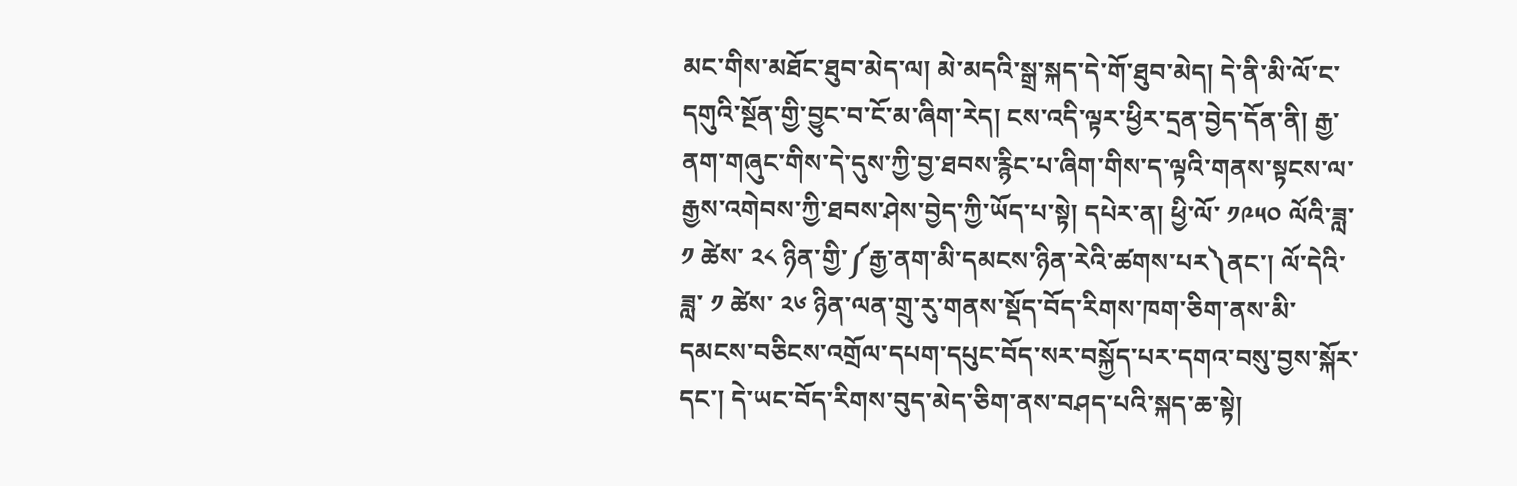མང་གིས་མཐོང་ཐུབ་མེད་ལ། མེ་མདའི་སྒྲ་སྐད་དེ་གོ་ཐུབ་མེད། དེ་ནི་མི་ལོ་ང་དགུའི་སྔོན་གྱི་བྱུང་བ་ངོ་མ་ཞིག་རེད། ངས་འདི་ལྟར་ཕྱིར་དྲན་བྱེད་དོན་ནི། རྒྱ་ནག་གཞུང་གིས་དེ་དུས་ཀྱི་བྱ་ཐབས་རྙིང་པ་ཞིག་གིས་ད་ལྟའི་གནས་སྟངས་ལ་རྒྱས་འགེབས་ཀྱི་ཐབས་ཤེས་བྱེད་ཀྱི་ཡོད་པ་སྟེ། དཔེར་ན། ཕྱི་ལོ་ ༡༩༥༠ ལོའི་ཟླ་ ༡ ཚེས་ ༢༨ ཉིན་གྱི་༼རྒྱ་ནག་མི་དམངས་ཉིན་རེའི་ཚགས་པར༽ནང་། ལོ་དེའི་ཟླ་ ༡ ཚེས་ ༢༦ ཉིན་ལན་གྲུ་རུ་གནས་སྡོད་བོད་རིགས་ཁག་ཅིག་ནས་མི་དམངས་བཅིངས་འགྲོལ་དཔག་དཔུང་བོད་སར་བསྐྱོད་པར་དགའ་བསུ་བྱས་སྐོར་དང་། དེ་ཡང་བོད་རིགས་བུད་མེད་ཅིག་ནས་བཤད་པའི་སྐད་ཆ་སྟེ།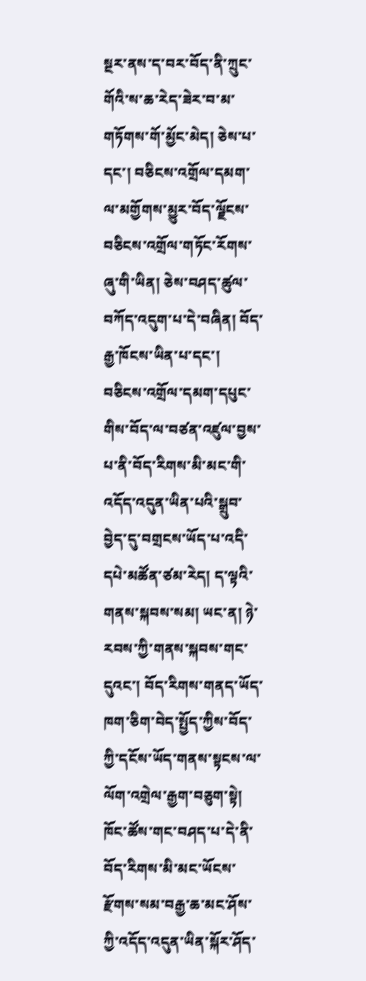སྔར་ནས་ད་བར་བོད་ནི་ཀྲུང་གོའི་ས་ཆ་རེད་ཟེར་བ་མ་གཏོགས་གོ་མྱོང་མེད། ཅེས་པ་དང་། བཅིངས་འགྲོལ་དམག་ལ་མགྱོགས་མྱུར་བོད་ལྗོངས་བཅིངས་འགྲོལ་གཏོང་རོགས་ཞུ་གི་ཡིན། ཅེས་བཤད་ཚུལ་བཀོད་འདུག་པ་དེ་བཞིན། བོད་རྒྱ་ཁོངས་ཡིན་པ་དང་། བཅིངས་འགྲོལ་དམག་དཔུང་གིས་བོད་ལ་བཙན་འཛུལ་བྱས་པ་ནི་བོད་རིགས་མི་མང་གི་འདོད་འདུན་ཡིན་པའི་སྒྲུབ་བྱེད་དུ་བགྲངས་ཡོད་པ་འདི་དཔེ་མཚོན་ཙམ་རེད། ད་ལྟའི་གནས་སྐབས་སམ། ཡང་ན། ཉེ་རབས་ཀྱི་གནས་སྐབས་གང་དུའང་། བོད་རིགས་གནད་ཡོད་ཁག་ཅིག་བེད་སྤྱོད་ཀྱིས་བོད་ཀྱི་དངོས་ཡོད་གནས་སྟངས་ལ་ལོག་འགྲེལ་རྒྱག་བཅུག་སྟེ། ཁོང་ཚོས་གང་བཤད་པ་དེ་ནི་བོད་རིགས་མི་མང་ཡོངས་རྫོགས་སམ་བརྒྱ་ཆ་མང་ཤོས་ཀྱི་འདོད་འདུན་ཡིན་སྐོར་ཤོད་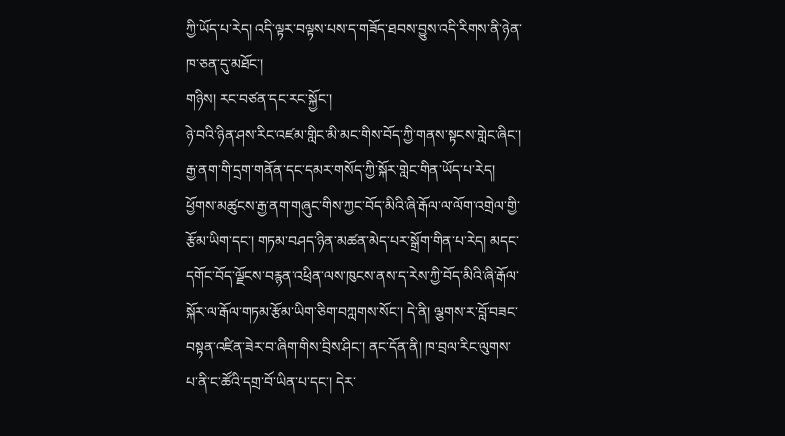ཀྱི་ཡོད་པ་རེད། འདི་ལྟར་བལྟས་པས་ད་གཟོད་ཐབས་བྱུས་འདི་རིགས་ནི་ཉེན་ཁ་ཅན་དུ་མཐོང་།
གཉིས། རང་བཙན་དང་རང་སྐྱོང་།
ཉེ་བའི་ཉིན་ཤས་རིང་འཛམ་གླིང་མི་མང་གིས་བོད་ཀྱི་གནས་སྟངས་གླེང་ཞིང་། རྒྱ་ནག་གི་དྲག་གནོན་དང་དམར་གསོད་ཀྱི་སྐོར་གླེང་གིན་ཡོད་པ་རེད། ཕྱོགས་མཚུངས་རྒྱ་ནག་གཞུང་གིས་ཀྱང་བོད་མིའི་ཞི་རྒོལ་ལ་ལོག་འགྲེལ་གྱི་རྩོམ་ཡིག་དང་། གཏམ་བཤད་ཉིན་མཚན་མེད་པར་སྒྲོག་གིན་པ་རེད། མདང་དགོང་བོད་ལྗོངས་བརྙན་འཕྲིན་ལས་ཁུངས་ནས་ད་རེས་ཀྱི་བོད་མིའི་ཞི་རྒོལ་སྐོར་ལ་རྒོལ་གཏམ་རྩོམ་ཡིག་ཅིག་བཀླགས་སོང་། དེ་ནི། ལྕགས་ར་བློ་བཟང་བསྟན་འཛིན་ཟེར་བ་ཞིག་གིས་བྲིས་ཤིང་། ནང་དོན་ནི། ཁ་བྲལ་རིང་ལུགས་པ་ནི་ང་ཚོའི་དགྲ་བོ་ཡིན་པ་དང་། དེར་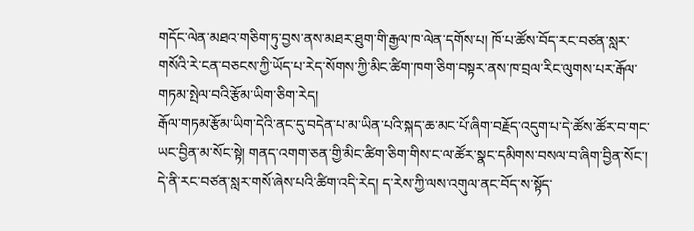གདོང་ལེན་མཐའ་གཅིག་ཏུ་བྱས་ནས་མཐར་ཐུག་གི་རྒྱལ་ཁ་ལེན་དགོས་པ། ཁོ་པ་ཚོས་བོད་རང་བཙན་སླར་གསོའི་རེ་ངན་བཅངས་ཀྱི་ཡོད་པ་རེད་སོགས་ཀྱི་མིང་ཚིག་ཁག་ཅིག་བསྟར་ནས་ཁ་བྲལ་རིང་ལུགས་པར་རྒོལ་གཏམ་སྤེལ་བའི་རྩོམ་ཡིག་ཅིག་རེད།
རྒོལ་གཏམ་རྩོམ་ཡིག་དེའི་ནང་དུ་བདེན་པ་མ་ཡིན་པའི་སྐད་ཆ་མང་པོ་ཞིག་བརྗོད་འདུག་པ་དེ་ཚོས་ཚོར་བ་གང་ཡང་བྱིན་མ་སོང་སྟེ། གནད་འགག་ཅན་གྱི་མིང་ཚིག་ཅིག་གིས་ང་ལ་ཚོར་སྣང་དམིགས་བསལ་བ་ཞིག་བྱིན་སོང་། དེ་ནི་རང་བཙན་སླར་གསོ་ཞེས་པའི་ཚིག་འདི་རེད། ད་རེས་ཀྱི་ལས་འགུལ་ནང་བོད་ས་སྟོད་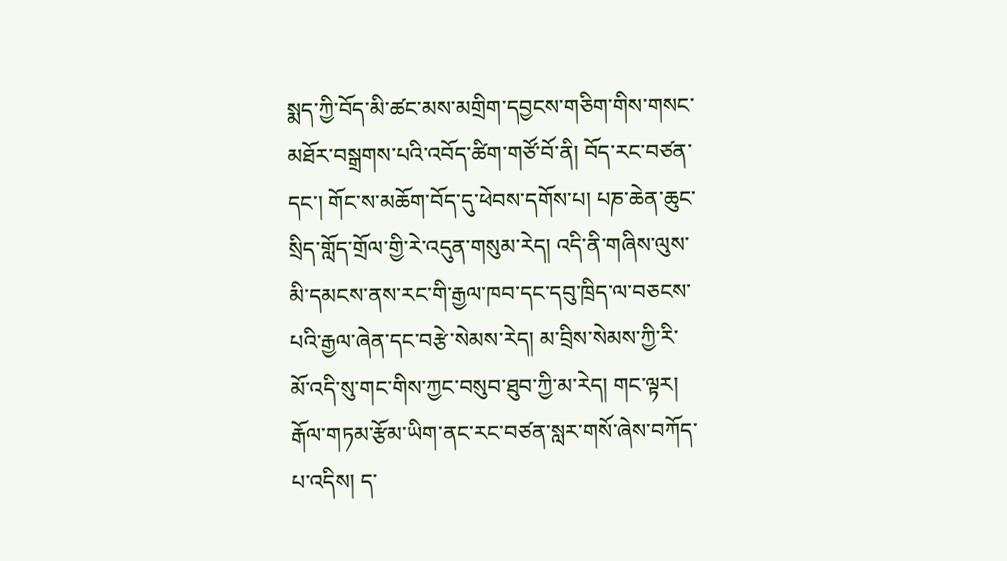སྨད་ཀྱི་བོད་མི་ཚང་མས་མགྲིག་དབྱངས་གཅིག་གིས་གསང་མཐོར་བསྒྲགས་པའི་འབོད་ཚིག་གཙོ་བོ་ནི། བོད་རང་བཙན་དང་། གོང་ས་མཆོག་བོད་དུ་ཕེབས་དགོས་པ། པཎ་ཆེན་ཆུང་སྲིད་གློད་གྲོལ་གྱི་རེ་འདུན་གསུམ་རེད། འདི་ནི་གཞིས་ལུས་མི་དམངས་ནས་རང་གི་རྒྱལ་ཁབ་དང་དབུ་ཁྲིད་ལ་བཅངས་པའི་རྒྱལ་ཞེན་དང་བརྩེ་སེམས་རེད། མ་བྲིས་སེམས་ཀྱི་རི་མོ་འདི་སུ་གང་གིས་ཀྱང་བསུབ་ཐུབ་ཀྱི་མ་རེད། གང་ལྟར། རྒོལ་གཏམ་རྩོམ་ཡིག་ནང་རང་བཙན་སླར་གསོ་ཞེས་བཀོད་པ་འདིས། ད་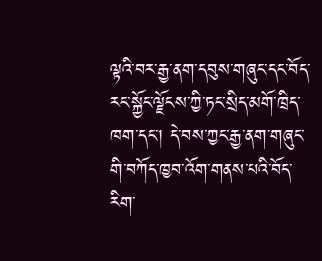ལྟའི་བར་རྒྱ་ནག་དབུས་གཞུང་དང་བོད་རང་སྐྱོང་ལྗོངས་ཀྱི་ཏང་སྲིད་མགོ་ཁྲིད་ཁག་དང་། དེ་བས་ཀྱང་རྒྱ་ནག་གཞུང་གི་བཀོད་ཁྱབ་འོག་གནས་པའི་བོད་རིག་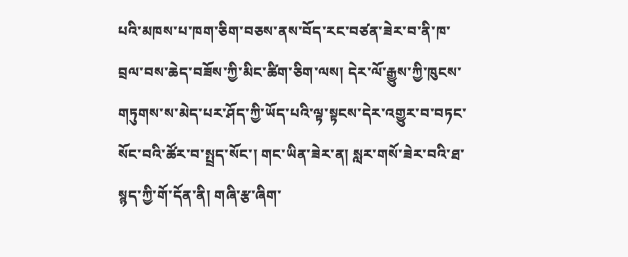པའི་མཁས་པ་ཁག་ཅིག་བཅས་ནས་བོད་རང་བཙན་ཟེར་བ་ནི་ཁ་བྲལ་བས་ཆེད་བཟོས་ཀྱི་མིང་ཚིག་ཅིག་ལས། དེར་ལོ་རྒྱུས་ཀྱི་ཁུངས་གཏུགས་ས་མེད་པར་ཤོད་ཀྱི་ཡོད་པའི་ལྟ་སྟངས་དེར་འགྱུར་བ་བཏང་སོང་བའི་ཚོར་བ་སྤྲད་སོང་། གང་ཡིན་ཟེར་ན། སླར་གསོ་ཟེར་བའི་ཐ་སྙད་ཀྱི་གོ་དོན་ནི། གཞི་རྩ་ཞིག་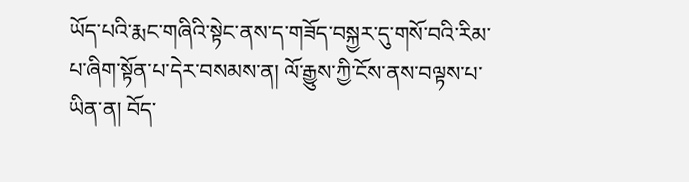ཡོད་པའི་རྨང་གཞིའི་སྟེང་ནས་ད་གཟོད་བསྐྱར་དུ་གསོ་བའི་རིམ་པ་ཞིག་སྟོན་པ་དེར་བསམས་ན། ལོ་རྒྱུས་ཀྱི་ངོས་ནས་བལྟས་པ་ཡིན་ན། བོད་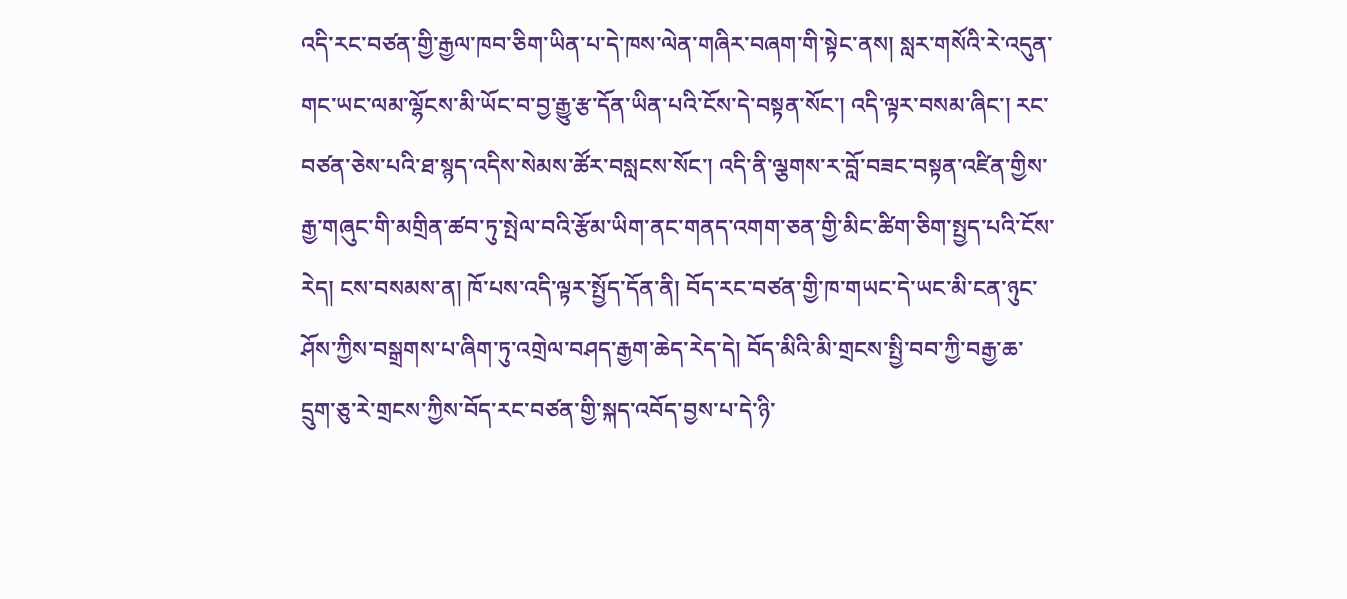འདི་རང་བཙན་གྱི་རྒྱལ་ཁབ་ཅིག་ཡིན་པ་དེ་ཁས་ལེན་གཞིར་བཞག་གི་སྟེང་ནས། སླར་གསོའི་རེ་འདུན་གང་ཡང་ལམ་ལྷོངས་མི་ཡོང་བ་བྱ་རྒྱུ་རྩ་དོན་ཡིན་པའི་ངོས་དེ་བསྟན་སོང་། འདི་ལྟར་བསམ་ཞིང་། རང་བཙན་ཅེས་པའི་ཐ་སྙད་འདིས་སེམས་ཚོར་བསླངས་སོང་། འདི་ནི་ལྕགས་ར་བློ་བཟང་བསྟན་འཛིན་གྱིས་རྒྱ་གཞུང་གི་མགྲིན་ཚབ་ཏུ་སྤེལ་བའི་རྩོམ་ཡིག་ནང་གནད་འགག་ཅན་གྱི་མིང་ཚིག་ཅིག་སྤྱད་པའི་ངོས་རེད། ངས་བསམས་ན། ཁོ་པས་འདི་ལྟར་སྤྱོད་དོན་ནི། བོད་རང་བཙན་གྱི་ཁ་གཡང་དེ་ཡང་མི་ངན་ཉུང་ཤོས་ཀྱིས་བསྒྲགས་པ་ཞིག་ཏུ་འགྲེལ་བཤད་རྒྱག་ཆེད་རེད་དེ། བོད་མིའི་མི་གྲངས་སྤྱི་བབ་ཀྱི་བརྒྱ་ཆ་དྲུག་ཅུ་རེ་གྲངས་ཀྱིས་བོད་རང་བཙན་གྱི་སྐད་འབོད་བྱས་པ་དེ་ཉི་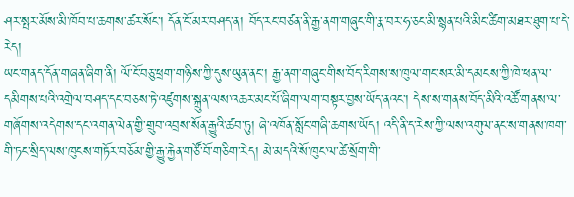ཤར་སྤར་མོས་མི་ཁོབ་པ་ཆགས་ཚར་སོང་། དོན་ངོ་མར་བཤད་ན། བོད་རང་བཙན་ནི་རྒྱ་ནག་གཞུང་གི་རྣ་བར་ཧ་ཅང་མི་སྙན་པའི་མིང་ཚིག་མཐར་ཐུག་པ་དེ་རེད།
ཡང་གནད་དོན་གཞན་ཞིག་ནི། ལོ་ངོ་བཅུ་ཕྲག་གཉིས་ཀྱི་དུས་ཡུན་ནང་། རྒྱ་ནག་གཞུང་གིས་བོད་རིགས་ས་ཁུལ་གང་སར་མི་དམངས་ཀྱི་ཁེ་ཕན་ལ་དམིགས་པའི་འགྲེལ་བཤད་དང་བཅས་ཏེ་འཛུགས་སྐྲུན་ལས་འཆར་མང་པོ་ཞིག་ལག་བསྟར་བྱས་ཡོད་ནའང་། དེས་ས་གནས་བོད་མིའི་འཚོ་གནས་ལ་གཞོགས་འདེགས་དང་འགན་ལེན་གྱི་གྲུབ་འབྲས་སོན་རྒྱུའི་ཚབ་ཏུ། ཞེ་འཁོན་སློང་གཞི་ཆགས་ཡོད། འདི་ནི་ད་རེས་ཀྱི་ལས་འགུལ་ནང་ས་གནས་ཁག་གི་ཏང་སྲིད་ལས་ཁུངས་གཏོར་བཅོམ་གྱི་རྒྱུ་རྐྱེན་གཙོ་བོ་གཅིག་རེད། མེ་མདའི་སོ་ཁུང་ལ་ཚེ་སྲོག་གི་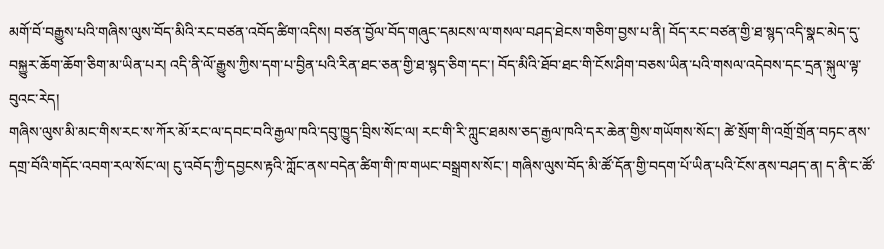མགོ་བོ་བརྒྱུས་པའི་གཞིས་ལུས་བོད་མིའི་རང་བཙན་འབོད་ཚིག་འདིས། བཙན་བྱོལ་བོད་གཞུང་དམངས་ལ་གསལ་བཤད་ཐེངས་གཅིག་བྱས་པ་ནི། བོད་རང་བཙན་གྱི་ཐ་སྙད་འདི་སྣང་མེད་དུ་བསྐྱུར་ཆོག་ཆོག་ཅིག་མ་ཡིན་པར། འདི་ནི་ལོ་རྒྱུས་ཀྱིས་དག་པ་བྱིན་པའི་རིན་ཐང་ཅན་གྱི་ཐ་སྙད་ཅིག་དང་། བོད་མིའི་ཐོབ་ཐང་གི་ངོས་ཤིག་བཅས་ཡིན་པའི་གསལ་འདེབས་དང་དྲན་སྐུལ་ལྟ་བུའང་རེད།
གཞིས་ལུས་མི་མང་གིས་རང་ས་ཀོར་མོ་རང་ལ་དབང་བའི་རྒྱལ་ཁའི་དབུ་ཁྱུད་བྲིས་སོང་ལ། རང་གི་རི་ཀླུང་ཐམས་ཅད་རྒྱལ་ཁའི་དར་ཆེན་གྱིས་གཡོགས་སོང་། ཚེ་སྲོག་གི་འགྲོ་གྲོན་བཏང་ནས་དགྲ་བོའི་གདོང་འབག་རལ་སོང་ལ། ངུ་འབོད་ཀྱི་དབྱངས་རྟའི་ཀློང་ནས་བདེན་ཚིག་གི་ཁ་གཡང་བསྒྲགས་སོང་། གཞིས་ལུས་བོད་མི་ཚོ་དོན་གྱི་བདག་པོ་ཡིན་པའི་ངོས་ནས་བཤད་ན། ད་ནི་ང་ཚོ་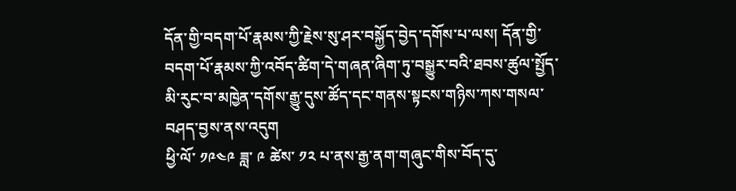དོན་གྱི་བདག་པོ་རྣམས་ཀྱི་རྗེས་སུ་ཤར་བསྐྱོད་བྱེད་དགོས་པ་ལས། དོན་གྱི་བདག་པོ་རྣམས་ཀྱི་འབོད་ཚིག་དེ་གཞན་ཞིག་ཏུ་བསྒྱུར་བའི་ཐབས་ཚུལ་སྤྱོད་མི་རུང་བ་མཁྱེན་དགོས་རྒྱུ་དུས་ཚོད་དང་གནས་སྟངས་གཉིས་ཀས་གསལ་བཤད་བྱས་ནས་འདུག
ཕྱི་ལོ་ ༡༩༤༩ ཟླ་ ༩ ཚེས་ ༡༢ པ་ནས་རྒྱ་ནག་གཞུང་གིས་བོད་དུ་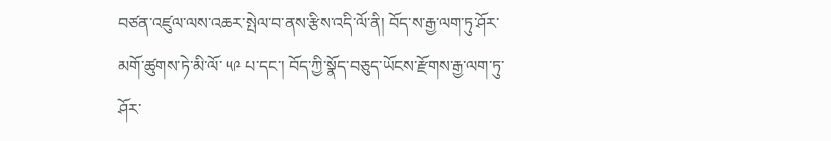བཙན་འཛུལ་ལས་འཆར་སྤེལ་བ་ནས་རྩིས་འདི་ལོ་ནི། བོད་ས་རྒྱ་ལག་ཏུ་ཤོར་མགོ་ཚུགས་ཏེ་མི་ལོ་ ༥༩ པ་དང་། བོད་ཀྱི་སྣོད་བཅུད་ཡོངས་རྫོགས་རྒྱ་ལག་ཏུ་ཤོར་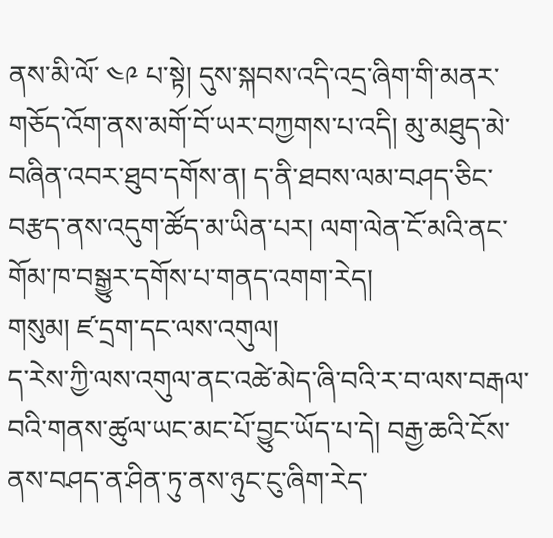ནས་མི་ལོ་ ༤༩ པ་སྟེ། དུས་སྐབས་འདི་འདྲ་ཞིག་གི་མནར་གཅོད་འོག་ནས་མགོ་བོ་ཡར་བཀྱགས་པ་འདི། མུ་མཐུད་མེ་བཞིན་འབར་ཐུབ་དགོས་ན། ད་ནི་ཐབས་ལམ་བཤད་ཅིང་བརྩད་ནས་འདུག་ཚོད་མ་ཡིན་པར། ལག་ལེན་ངོ་མའི་ནང་གོམ་ཁ་བསྒྱུར་དགོས་པ་གནད་འགག་རེད།
གསུམ། ཛ་དྲག་དང་ལས་འགུལ།
ད་རེས་ཀྱི་ལས་འགུལ་ནང་འཚེ་མེད་ཞི་བའི་ར་བ་ལས་བརྒལ་བའི་གནས་ཚུལ་ཡང་མང་པོ་བྱུང་ཡོད་པ་དེ། བརྒྱ་ཆའི་ངོས་ནས་བཤད་ན་ཤིན་ཏུ་ནས་ཉུང་ངུ་ཞིག་རེད་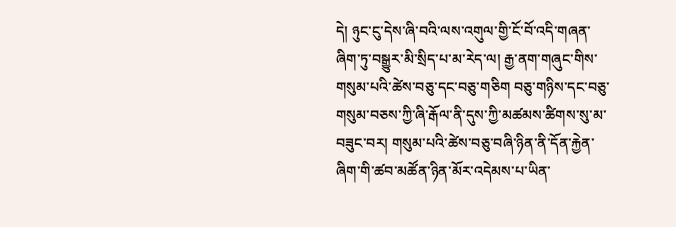དེ། ཉུང་ངུ་དེས་ཞི་བའི་ལས་འགུལ་གྱི་ངོ་བོ་འདི་གཞན་ཞིག་ཏུ་བསྒྱུར་མི་སྲིད་པ་མ་རེད་ལ། རྒྱ་ནག་གཞུང་གིས་གསུམ་པའི་ཚེས་བཅུ་དང་བཅུ་གཅིག བཅུ་གཉིས་དང་བཅུ་གསུམ་བཅས་ཀྱི་ཞི་རྒོལ་ནི་དུས་ཀྱི་མཚམས་ཚིགས་སུ་མ་བཟུང་བར། གསུམ་པའི་ཚེས་བཅུ་བཞི་ཉིན་ནི་དོན་རྐྱེན་ཞིག་གི་ཚབ་མཚོན་ཉིན་མོར་འདེམས་པ་ཡིན་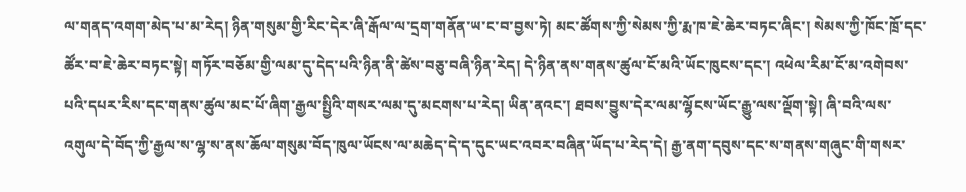ལ་གནད་འགག་མེད་པ་མ་རེད། ཉིན་གསུམ་གྱི་རིང་དེར་ཞི་རྒོལ་ལ་དྲག་གནོན་ཡ་ང་བ་བྱས་ཏེ། མང་ཚོགས་ཀྱི་སེམས་ཀྱི་རྨ་ཁ་ཇེ་ཆེར་བཏང་ཞིང་། སེམས་ཀྱི་ཁོང་ཁྲོ་དང་ཚོར་བ་ཇེ་ཆེར་བཏང་སྟེ། གཏོར་བཅོམ་གྱི་ལམ་དུ་དེད་པའི་ཉིན་ནི་ཚེས་བཅུ་བཞི་ཉིན་རེད། དེ་ཉིན་ནས་གནས་ཚུལ་ངོ་མའི་ཡོང་ཁུངས་དང་། འཕེལ་རིམ་ངོ་མ་འགེབས་པའི་དཔར་རིས་དང་གནས་ཚུལ་མང་པོ་ཞིག་རྒྱལ་སྤྱིའི་གསར་ལམ་དུ་མངགས་པ་རེད། ཡིན་ནའང་། ཐབས་བྱུས་དེར་ལམ་ལྷོངས་ཡོང་རྒྱུ་ལས་ལྡོག་སྟེ། ཞི་བའི་ལས་འགུལ་དེ་བོད་ཀྱི་རྒྱལ་ས་ལྷ་ས་ནས་ཆོལ་གསུམ་བོད་ཁུལ་ཡོངས་ལ་མཆེད་དེ་ད་དུང་ཡང་འབར་བཞིན་ཡོད་པ་རེད་དེ། རྒྱ་ནག་དབུས་དང་ས་གནས་གཞུང་གི་གསར་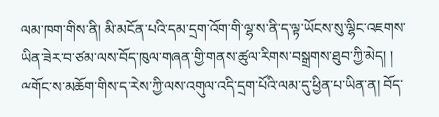ལམ་ཁག་གིས་ནི། མི་མངོན་པའི་དམ་དྲག་འོག་གི་ལྷ་ས་ནི་ད་ལྟ་ཡོངས་སུ་ལྷིང་འཇགས་ཡིན་ཟེར་བ་ཙམ་ལས་བོད་ཁུལ་གཞན་གྱི་གནས་ཚུལ་རིགས་བསྒྲགས་ཐུབ་ཀྱི་མེད། །
ྋགོང་ས་མཆོག་གིས་ད་རེས་ཀྱི་ལས་འགུལ་འདི་དྲག་པོའི་ལམ་དུ་ཕྱིན་པ་ཡིན་ན། བོད་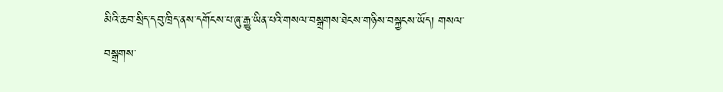མིའི་ཆབ་སྲིད་དབུ་ཁྲིད་ནས་དགོངས་པ་ཞུ་རྒྱུ་ཡིན་པའི་གསལ་བསྒྲགས་ཐེངས་གཉིས་བསྐྱངས་ཡོད། གསལ་བསྒྲགས་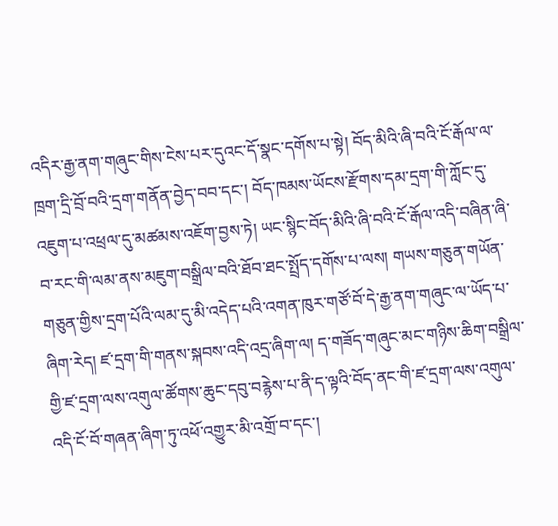འདིར་རྒྱ་ནག་གཞུང་གིས་ངེས་པར་དུའང་དོ་སྣང་དགོས་པ་སྟེ། བོད་མིའི་ཞི་བའི་ངོ་རྒོལ་ལ་ཁྲག་དྲི་བྲོ་བའི་དྲག་གནོན་བྱེད་བབ་དང་། བོད་ཁམས་ཡོངས་རྫོགས་དམ་དྲག་གི་ཀློང་དུ་འཇུག་པ་འཕྲལ་དུ་མཚམས་འཇོག་བྱས་ཏེ། ཡང་སྙིང་བོད་མིའི་ཞི་བའི་ངོ་རྒོལ་འདི་བཞིན་ཞི་བ་རང་གི་ལམ་ནས་མཇུག་བསྒྲིལ་བའི་ཐོབ་ཐང་སྤྲོད་དགོས་པ་ལས། གཡས་གཅུན་གཡོན་གཅུན་གྱིས་དྲག་པོའི་ལམ་དུ་མི་འདེད་པའི་འགན་ཁུར་གཙོ་བོ་དེ་རྒྱ་ནག་གཞུང་ལ་ཡོད་པ་ཞིག་རེད། ཛ་དྲག་གི་གནས་སྐབས་འདི་འདྲ་ཞིག་ལ། ད་གཟོད་གཞུང་མང་གཉིས་ཆིག་བསྒྲིལ་གྱི་ཛ་དྲག་ལས་འགུལ་ཚོགས་ཆུང་དབུ་བརྙེས་པ་ནི་ད་ལྟའི་བོད་ནང་གི་ཛ་དྲག་ལས་འགུལ་འདི་ངོ་བོ་གཞན་ཞིག་ཏུ་འཕོ་འགྱུར་མི་འགྲོ་བ་དང་།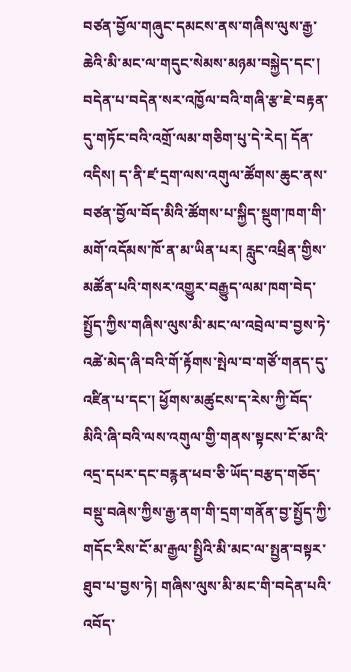བཙན་བྱོལ་གཞུང་དམངས་ནས་གཞིས་ལུས་རྒྱ་ཆེའི་མི་མང་ལ་གདུང་སེམས་མཉམ་བསྐྱེད་དང་། བདེན་པ་བདེན་སར་འཁྱོལ་བའི་གཞི་རྩ་ཇེ་བརྟན་དུ་གཏོང་བའི་འགྲོ་ལམ་གཅིག་པུ་དེ་རེད། དོན་འདིས། ད་ནི་ཛ་དྲག་ལས་འགུལ་ཚོགས་ཆུང་ནས་བཙན་བྱོལ་བོད་མིའི་ཚོགས་པ་སྐྱིད་སྡུག་ཁག་གི་མགོ་འདོམས་ཁོ་ན་མ་ཡིན་པར། རླུང་འཕྲིན་གྱིས་མཚོན་པའི་གསར་འགྱུར་བརྒྱུད་ལམ་ཁག་བེད་སྤྱོད་ཀྱིས་གཞིས་ལུས་མི་མང་ལ་འབྲེལ་བ་བྱས་ཏེ་འཚེ་མེད་ཞི་བའི་གོ་རྟོགས་སྤེལ་བ་གཙོ་གནད་དུ་འཛིན་པ་དང་། ཕྱོགས་མཚུངས་ད་རེས་ཀྱི་བོད་མིའི་ཞི་བའི་ལས་འགུལ་གྱི་གནས་སྟངས་ངོ་མ་འི་འདྲ་དཔར་དང་བརྙན་ཕབ་ཅི་ཡོད་བརྩད་གཅོད་བསྡུ་བཞེས་ཀྱིས་རྒྱ་ནག་གི་དྲག་གནོན་བྱ་སྤྱོད་ཀྱི་གདོང་རིས་ངོ་མ་རྒྱལ་སྤྱིའི་མི་མང་ལ་སྤྱན་བསྟར་ཐུབ་པ་བྱས་ཏེ། གཞིས་ལུས་མི་མང་གི་བདེན་པའི་འབོད་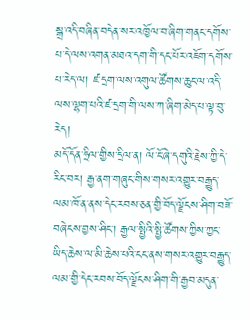སྒྲ་འདི་བཞིན་བདེན་སར་འཁྱོལ་བ་ཞིག་གནང་དགོས་པ་དེ་ལས་འགན་མཐའ་དག་གི་དང་པོར་འཇོག་དགོས་པ་རེད་ལ། ཛ་དྲག་ལས་འགུལ་ཚོགས་ཆུང་ལ་འདི་ལས་ལྷག་པའི་ཛ་དྲག་གི་ལས་ཀ་ཞིག་མེད་པ་ལྟ་བུ་རེད།
མདོ་དོན་ཧྲིལ་གྱིས་དྲིལ་ན། ལོ་ངོ་ཞེ་དགུའི་རྗེས་ཀྱི་དེ་རིང་བར། རྒྱ་ནག་གཞུང་གིས་གསར་འགྱུར་བརྒྱུད་ལམ་ཁོ་ན་ནས་དེང་རབས་ཅན་གྱི་བོད་ལྗོངས་ཤིག་བཟོ་བཞེངས་བྱས་ཤིང་། རྒྱལ་སྤྱིའི་སྤྱི་ཚོགས་ཀྱིས་ཀྱང་ཡིད་ཆེས་ལ་མི་ཆེས་པའི་ངང་ནས་གསར་འགྱུར་བརྒྱུད་ལམ་གྱི་དེང་རབས་བོད་ལྗོངས་ཤིག་གི་རྒྱབ་མདུན་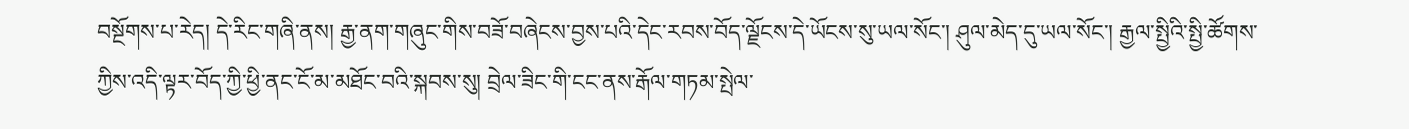བསྔོགས་པ་རེད། དེ་རིང་གཞི་ནས། རྒྱ་ནག་གཞུང་གིས་བཟོ་བཞེངས་བྱས་པའི་དེང་རབས་བོད་ལྗོངས་དེ་ཡོངས་སུ་ཡལ་སོང་། ཤུལ་མེད་དུ་ཡལ་སོང་། རྒྱལ་སྤྱིའི་སྤྱི་ཚོགས་ཀྱིས་འདི་ལྟར་བོད་ཀྱི་ཕྱི་ནང་ངོ་མ་མཐོང་བའི་སྐབས་སུ། བྲེལ་ཟིང་གི་ངང་ནས་རྒོལ་གཏམ་སྤེལ་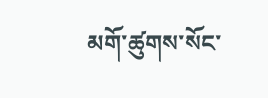མགོ་ཚུགས་སོང་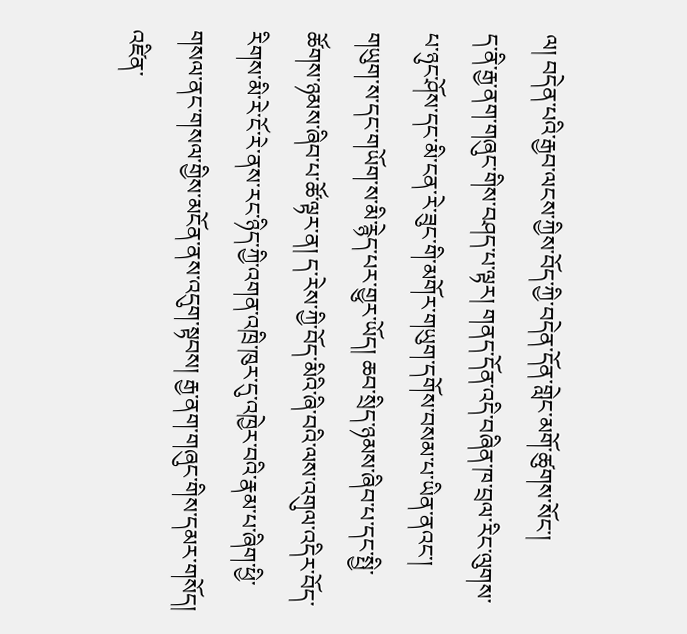ལ། བདེན་པའི་རྒྱབ་ལངས་ཀྱིས་བོད་ཀྱི་བདེན་དོན་གླེང་མགོ་ཚུགས་སོང་།
ད་ནི་རྒྱ་ནག་གཞུང་གིས་བཤད་པ་ལྟར། གནད་དོན་འདི་བཞིན་ཁ་བྲལ་རིང་ལུགས་པ་ཉུང་ཤོས་དང་མི་ངན་རེ་ཟུང་གི་མགོར་གཡུག་དགོས་བསམ་པ་ཡིན་ནའང་། གཡུག་ས་དང་གཡོག་ས་མི་རྙེད་པར་གྱུར་ཡོད། ཆབ་སྲིད་ཉམས་ཞིབ་པ་དང་སྤྱི་ཚོགས་ཉམས་ཞིབ་པ་ཚོ་ལྟར་ན། ད་རེས་ཀྱི་བོད་མིའི་ཞི་བའི་ལས་འགུལ་འདིར་བོད་རིགས་མི་རེ་ངོ་རེ་ནས་རང་ཉིད་ཀྱི་འགན་འཁྲི་ཁུར་དུ་འཁྱེར་བའི་རྣམ་པ་ཞིག་ཕྱི་གསལ་ནང་གསལ་གྱིས་མངོན་ནས་འདུག་སྟབས། རྒྱ་ནག་གཞུང་གིས་དམར་གསོད། འཛིན་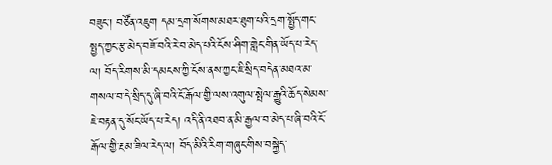བཟུང་། བཙོན་འཇུག དམ་དྲག་སོགས་མཐར་ཐུག་པའི་དྲག་སྤྱོད་གང་སྤྱད་ཀྱང་རྩ་མེད་བཟོ་བའི་རེ་བ་མེད་པའི་ངོས་ཤིག་གླེང་གིན་ཡོད་པ་རེད་ལ། བོད་རིགས་མི་དམངས་ཀྱི་ངོས་ནས་ཀྱང་ཇི་སྲིད་བདེན་མཐའ་མ་གསལ་བ་དེ་སྲིད་དུ་ཞི་བའི་ངོ་རྒོལ་གྱི་ལས་འགུལ་སྤེལ་རྒྱུའི་ཆོད་སེམས་ཇེ་བརྟན་དུ་སོང་ཡོད་པ་རེད། འདི་ནི་འཐབ་ན་མི་རྒྱལ་བ་མེད་པ་ཞི་བའི་ངོ་རྒོལ་གྱི་རྔམ་ཟིལ་རེད་ལ། བོད་མིའི་རིག་གཞུང་གིས་བསྐྱེད་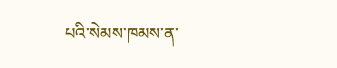པའི་སེམས་ཁམས་ན་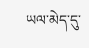ཡལ་མེད་དུ་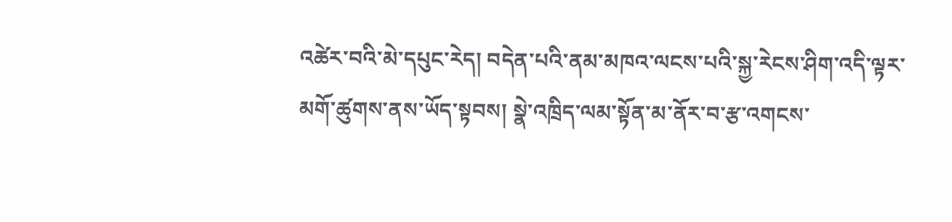འཚེར་བའི་མེ་དཔུང་རེད། བདེན་པའི་ནམ་མཁའ་ལངས་པའི་སྐྱ་རེངས་ཤིག་འདི་ལྟར་མགོ་ཚུགས་ནས་ཡོད་སྟབས། སྣེ་འཁྲིད་ལམ་སྟོན་མ་ནོར་བ་རྩ་འགངས་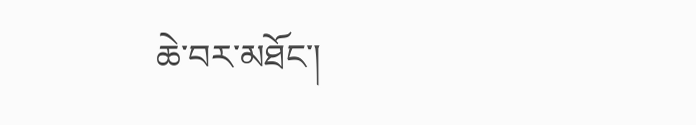ཆེ་བར་མཐོང་།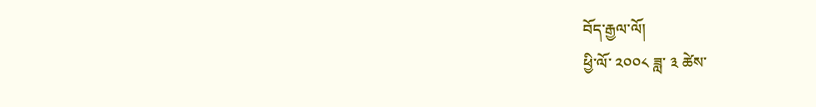བོད་རྒྱལ་ལོ།
ཕྱི་ལོ་ ༢༠༠༨ ཟླ་ ༣ ཚེས་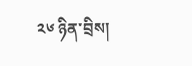༢༦ ཉིན་བྲིས།